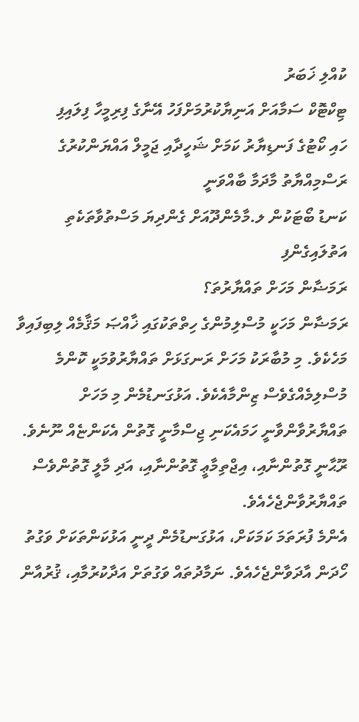ކުއްލި ޚަބަރު
ޓިކްޓޮކް ސަމާއަށް އަނިޔާކުރުމަށްފަހު އޭނާގެ ފިރިމީހާ ފިލައިފި
ހައި ކޯޓުގެ ފަނޑިޔާރު ކަމަށް ޝަހީދާއި ޖަމީލް އައްޔަންކުރުގެ ރަސްމިއްޔާތު މާދަމާ ބާއްވަނީ
ކަނޑު ބޯޓަކުން ލ.މާމެންދޫއަށް ގެންދިޔަ މަސްތުވާތަކެތި އަތުލައިގެންފި
ރަމަޟާން މަހަށް ތައްޔާރުތަ؟
ރަމަޟާން މަހަކީ މުސްލިމުންގެ ހިތްތަކުގައި ޚާއްޞަ މަޤާމެއް ލިބިފައިވާ މަހެކެވެ. މި މުބާރަކު މަހަށް ރަނގަޅަށް ތައްޔާރުވުމަކީ ކޮންމެ މުސްލިމެއްގެވެސް ޒިންމާއެކެވެ. އަޅުގަނޑުމެން މި މަހަށް ތައްޔާރުވާންވާނީ ހަމައެކަނި ޖިސްމާނީ ގޮތުން އެކަންޏެއް ނޫނެވެ. ރޫޙާނީ ގޮތުންނާއި، އިޖްތިމާޢީ ގޮތުންނާއި، އަދި މާލީ ގޮތުންވެސް ތައްޔާރުވާންޖެހެއެވެ.
އެންމެ ފުރަތަމަ ކަމަކަށް، އަޅުގަނޑުމެން ދީނީ އަޅުކަންތަކަށް ވަގުތު ހޯދަން އާދަވާންޖެހެއެވެ. ނަމާދުތައް ވަގުތަށް އަދާކުރުމާއި، ޤުރުއާން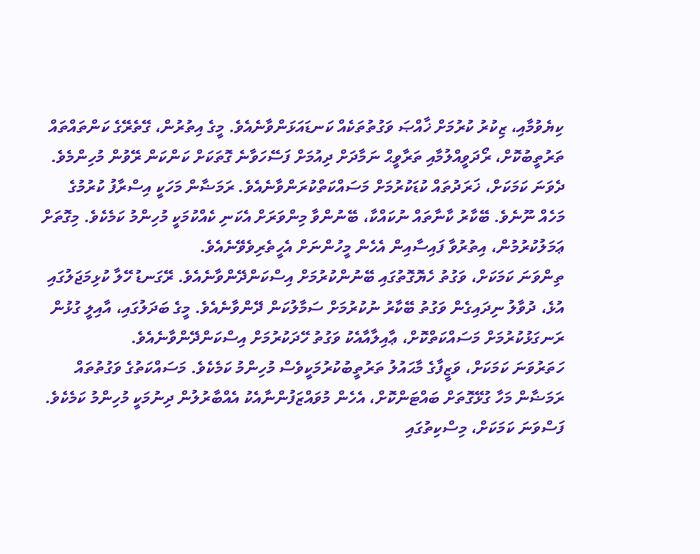ކިޔެވުމާއި، ޒިކުރު ކުރުމަށް ޚާއްޞަ ވަގުތުތަކެއް ކަނޑައަޅަންވާނެއެވެ. މީގެ އިތުރުން، ގޭތެރޭގެ ކަންތައްތައް ތަރުތީބުކޮށް، ރޯދަވީއްލުމާއި ތަރާވީޙް ނަމާދަށް ދިއުމަށް ފަސޭހަވާނެ ގޮތަކަށް ކަންކަން ރޭވުން މުހިންމެވެ.
ދެވަނަ ކަމަކަށް، ޚަރަދުތައް ކުޑަކުރުމަށް މަސައްކަތްކުރަންވާނެއެވެ. ރަމަޟާން މަހަކީ އިސްރާފު ކުރުމުގެ މަހެއް ނޫނެވެ. ބޭކާރު ކާނާތައް ނުކައްކާ، ބޭނުންވާ މިންވަރަށް އެކަނި ކެއްކުމަކީ މުހިންމު ކަމެކެވެ. މިގޮތަށް ޢަމަލުކުރުމުން، އިތުރުވާ ފައިސާއިން އެހެން މީހުންނަށް އެހީތެރިވެވޭނެއެވެ.
ތިންވަނަ ކަމަކަށް، ވަގުތު ހެޔޮގޮތުގައި ބޭނުންކުރުމަށް އިސްކަންދޭންވާނެއެވެ. ރޭގަނޑު ހޭލާ ކުޅިމަޖަލުގައި އުޅެ، ދުވާލު ނިދައިގެން ވަގުތު ބޭކާރު ނުކުރުމަށް ސަމާލުކަން ދޭންވާނެއެވެ. މީގެ ބަދަލުގައި، އާއިލީ ގުޅުން ރަނގަޅުކުރުމަށް މަސައްކަތްކޮށް، ޢާއިލާއާއެކު ވަގުތު ހޭދަކުރުމަށް އިސްކަންދޭންވާނެއެވެ.
ހަތަރުވަނަ ކަމަކަށް، ވަޒީފާގެ މާޙައުލު ތަރުތީބުކުރުމަކީވެސް މުހިންމު ކަމެކެވެ. މަސައްކަތުގެ ވަގުތުތައް ރަމަޟާން މަހާ ގުޅޭގޮތަށް ބައްޓަންކޮށް، އެހެން މުވައްޒަފުންނާއެކު އެއްބާރުލުން ދިނުމަކީ މުހިންމު ކަމެކެވެ.
ފަސްވަނަ ކަމަކަށް، މިސްކިތުގައި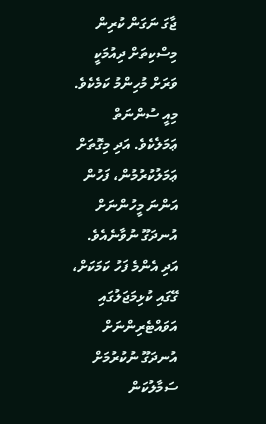ޖާގަ ނަގަން ކުރިން މިސްކިތަށް ދިއުމަކީ ވަރަށް މުހިންމު ކަމެކެވެ. މިއީ ސުންނަތް ޢަމަލެކެވެ. އަދި މިގޮތަށް ޢަމަލުކުރުމުން، ފަހުން އަންނަ މީހުންނަށް އުނދަގޫ ނުވާނެއެވެ.
އަދި އެންމެ ފަހު ކަމަކަށް، ގޭގައި ކުޅިމަޖަލުގައި އަވައްޓެރިންނަށް އުނދަގޫ ނުކުރުމަށް ސަމާލުކަން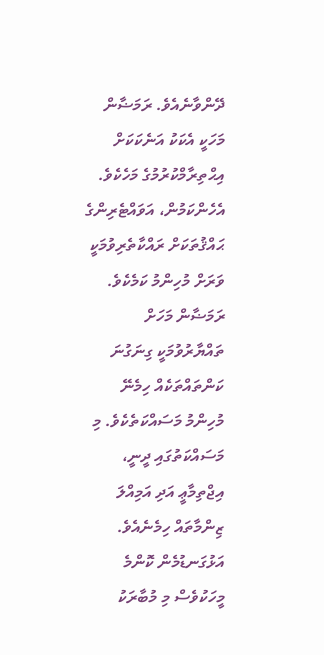ދޭންވާނެއެވެ. ރަމަޟާން މަހަކީ އެކަކު އަނެކަކަށް އިޙްތިރާމްކުރުމުގެ މަހެކެވެ. އެހެންކަމުން، އަވައްޓެރިންގެ ޙައްޤުތަކަށް ރައްކާތެރިވުމަކީ ވަރަށް މުހިންމު ކަމެކެވެ.
ރަމަޟާން މަހަށް ތައްޔާރުވުމަކީ ގިނަގުނަ ކަންތައްތަކެއް ހިމެނޭ މުހިންމު މަސައްކަތެކެވެ. މި މަސައްކަތުގައި ދީނީ، އިޖްތިމާޢީ އަދި އަމިއްލަ ޒިންމާތައް ހިމެނެއެވެ. އަޅުގަނޑުމެން ކޮންމެ މީހަކުވެސް މި މުބާރަކު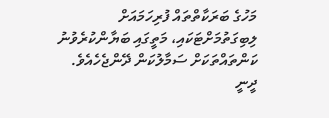މަހުގެ ބަރަކާތްތައް ފުރިހަމައަށް ލިބިގަތުމަށްޓަކައި، މަތީގައި ބަޔާންކުރެވުނު ކަންތައްތަކަށް ސަމާލުކަން ދޭންޖެހެއެވެ.
ދީނީ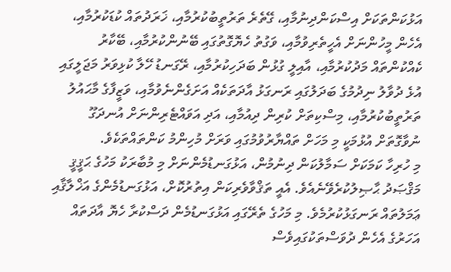އަޅުކަންތަކަށް އިސްކަންދިނުމާއި، ގޭތެރެ ތަރުތީބުކުރުމާއި، ޚަރަދުތައް ކުޑަކުރުމާއި، އެހެން މީހުންނަށް އެހީތެރިވުމާއި، ވަގުތު ހެޔޮގޮތުގައި ބޭނުންކުރުމާއި، ބޭކާރު ކެއްކުންތައް މަދުކުރުމާއި، އާއިލީ ގުޅުން ބަދަހިކުރުމާއި، ރޭގަނޑު ހޭލާ ކުޅިވަރު މަޖަލީގައި އުޅެ ދުވާލު ނިދުމުގެ ބަދަލުގައި ރަނގަޅު އާދަތަކެއް އަށަގެންނެވުމާއި، ވަޒީފާގެ މާޙައުލު ތަރުތީބުކުރުމާއި، މިސްކިތަށް ކުރިން ދިއުމާއި، އަދި އަވައްޓެރިންނަށް އުނދަގޫ ނުވާގޮތަށް އުޅުމަކީ މި މަހަށް ތައްޔާރުވުމުގައި ވަރަށް މުހިންމު ކަންތައްތަކެވެ.
މި ހުރިހާ ކަމަކަށް ސަމާލުކަން ދިނުމުން، އަޅުގަނޑުމެންނަށް މި މުބާރަކު މަހުގެ ޙަޤީޤީ މަޤްޞަދު ޙާޞިލުކުރެވޭނެއެވެ. އެއީ ތަޤްވާވެރިކަން އިތުރުކޮށް، އަޅުގަނޑުމެންގެ އަޚްލާޤާއި ޢަމަލުތައް ރަނގަޅުކުރުމެވެ. މި މަހުގެ ތެރޭގައި އަޅުގަނޑުމެން ދަސްކުރާ ހެޔޮ އާދަތައް އަހަރުގެ އެހެން ދުވަސްތަކުގައިވެސް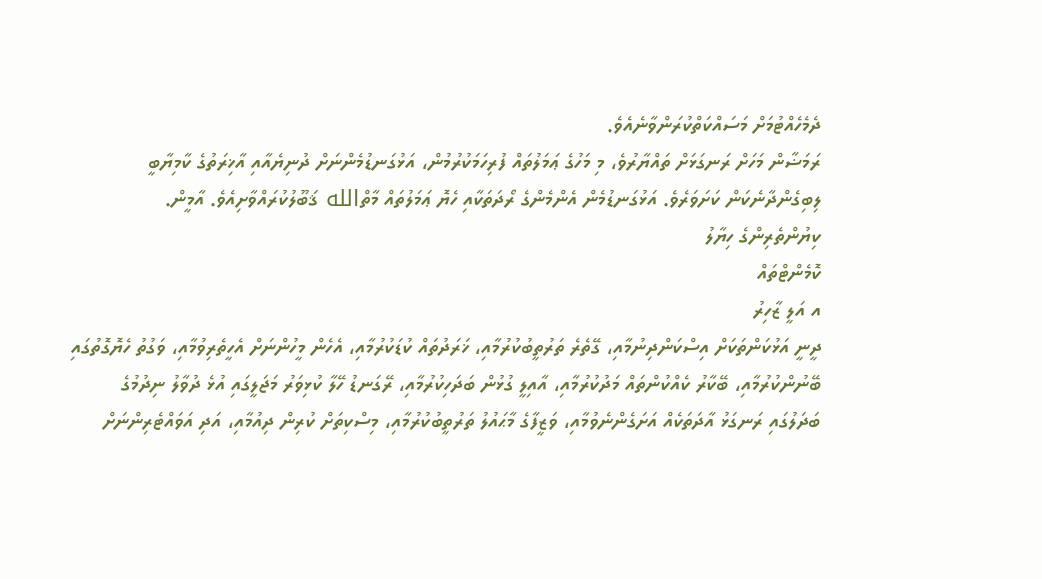ދެމެހެއްޓުމަށް މަސައްކަތްކުރަންވާނެއެވެ.
ރަމަޟާން މަހަށް ރަނގަޅަށް ތައްޔާރުވެ، މި މަހުގެ ޢަމަލުތައް ފުރިހަމަކުރުމުން، އަޅުގަނޑުމެންނަށް ދުނިޔެއާއި އާޚިރަތުގެ ކާމިޔާބީ ލިބިގެންދާނެކަން ކަށަވަރެވެ. އަޅުގަނޑުމެން އެންމެންގެ ރޯދަތަކާއި ހެޔޮ ޢަމަލުތައް މާތްالله ޤަބޫލުކުރައްވާށިއެވެ. އާމީން.
ކިޔުންތެރިންގެ ހިޔާލު
ކޮމެންޓްތައް
އ އަލީ ޒާހިރު
ދީނީ އަޅުކަންތަކަށް އިސްކަންދިނުމާއި، ގޭތެރެ ތަރުތީބުކުރުމާއި، ޚަރަދުތައް ކުޑަކުރުމާއި، އެހެން މީހުންނަށް އެހީތެރިވުމާއި، ވަގުތު ހެޔޮގޮތުގައި ބޭނުންކުރުމާއި، ބޭކާރު ކެއްކުންތައް މަދުކުރުމާއި، އާއިލީ ގުޅުން ބަދަހިކުރުމާއި، ރޭގަނޑު ހޭލާ ކުޅިވަރު މަޖަލީގައި އުޅެ ދުވާލު ނިދުމުގެ ބަދަލުގައި ރަނގަޅު އާދަތަކެއް އަށަގެންނެވުމާއި، ވަޒީފާގެ މާޙައުލު ތަރުތީބުކުރުމާއި، މިސްކިތަށް ކުރިން ދިއުމާއި، އަދި އަވައްޓެރިންނަށް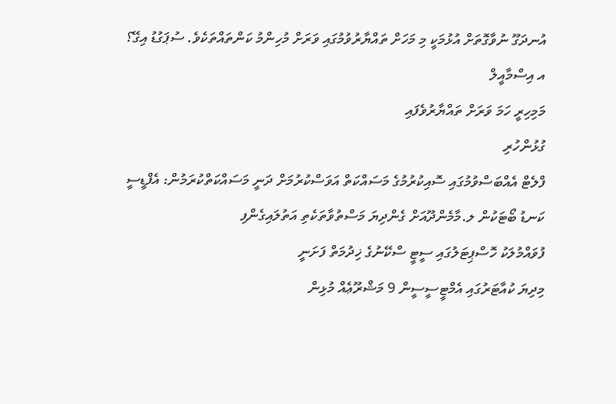އުނދަގޫ ނުވާގޮތަށް އުޅުމަކީ މި މަހަށް ތައްޔާރުވުމުގައި ވަރަށް މުހިންމު ކަންތައްތަކެވެ. ސުޕަގުޑު އިގޭ؟
އ އިސްމާއީލް
މަމިހިރީ ހަމަ ވަރަށް ތައްޔާރުވެފައި
ގުޅުންހުރި
ފްލެޓް އެއްބަސްވުމުގައި ސޮއިކުރުމުގެ މަސައްކަތް އަވަސްކުރުމަށް ދަނީ މަސައްކަތްކުރަމުން: އެފްޑީސީ
ކަނޑު ބޯޓަކުން ލ.މާމެންދޫއަށް ގެންދިޔަ މަސްތުވާތަކެތި އަތުލައިގެންފި
ފުވައްމުލަކު ހޮސްޕިޓަލުގައި ސީޓީ ސްކޭނުގެ ޚިދުމަތް ފަށަނީ
މިދިޔަ ކުއާޓަރުގައި އެމްޓީސީސީން 9 މަޝްރޫޢެއް މުޅިން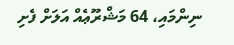ނިންމައި، 64 މަޝްރޫޢެއް އަލަށް ފެށި